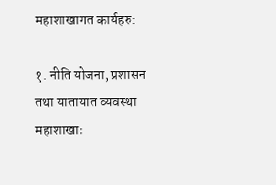महाशाखागत कार्यहरु:

१. नीति योजना, प्रशासन तथा यातायात व्यवस्था महाशाखाः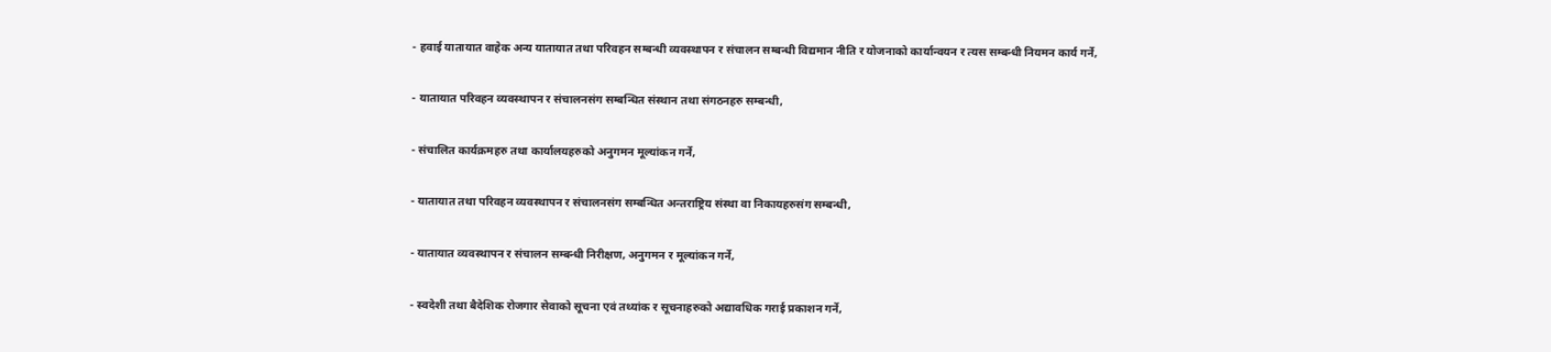- हवाई यातायात वाहेक अन्य यातायात तथा परिवहन सम्बन्धी व्यवस्थापन र संचालन सम्बन्धी विद्यमान नीति र योजनाको कार्यान्वयन र त्यस सम्बन्धी नियमन कार्य गर्ने,

- यातायात परिवहन व्यवस्थापन र संचालनसंग सम्बन्धित संस्थान तथा संगठनहरु सम्बन्धी,

- संचालित कार्यक्रमहरु तथा कार्यालयहरुको अनुगमन मूल्यांकन गर्ने,

- यातायात तथा परिवहन व्यवस्थापन र संचालनसंग सम्बन्धित अन्तराष्ट्रिय संस्था वा निकायहरुसंग सम्बन्धी,

- यातायात व्यवस्थापन र संचालन सम्बन्धी निरीक्षण, अनुगमन र मूल्यांकन गर्ने,

- स्वदेशी तथा बैदेशिक रोजगार सेवाको सूचना एवं तथ्यांक र सूचनाहरुको अद्यावधिक गराई प्रकाशन गर्ने,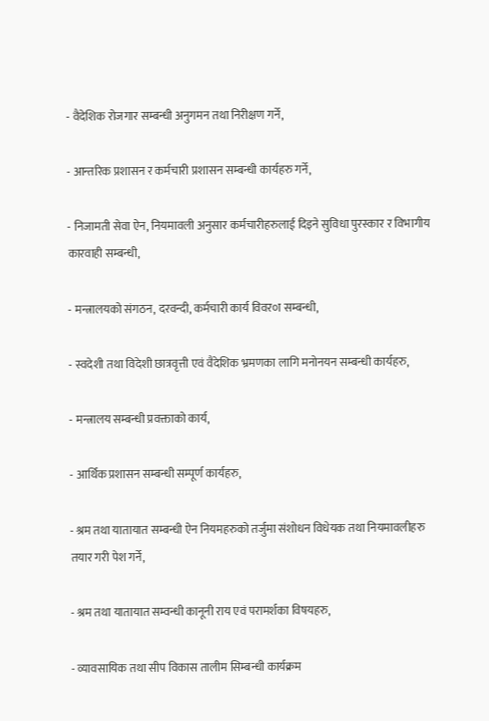- वैदेशिक रोजगार सम्बन्धी अनुगमन तथा निरीक्षण गर्ने,

- आन्तरिक प्रशासन र कर्मचारी प्रशासन सम्बन्धी कार्यहरु गर्ने,

- निजामती सेवा ऐन, नियमावली अनुसार कर्मचारीहरुलाई दिइने सुविधा पुरस्कार र विभागीय कारवाही सम्बन्धी,

- मन्त्रालयको संगठन, दरवन्दी, कर्मचारी कार्य विवर०ा सम्बन्धी,

- स्वदेशी तथा विदेशी छात्रवृत्ती एवं वैदेशिक भ्रमणका लागि मनोनयन सम्बन्धी कार्यहरु,

- मन्त्रालय सम्बन्धी प्रवक्ताको कार्य,

- आर्थिक प्रशासन सम्बन्धी सम्पूर्ण कार्यहरु,

- श्रम तथा यातायात सम्बन्धी ऐन नियमहरुको तर्जुमा संशोधन विधेयक तथा नियमावलीहरु तयार गरी पेश गर्ने,

- श्रम तथा यातायात सम्वन्धी कानूनी राय एवं परामर्शका विषयहरु,

- व्यावसायिक तथा सीप विकास तालीम सिम्बन्धी कार्यक्रम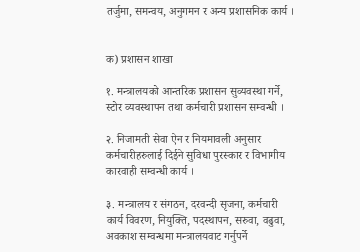तर्जुमा, समन्वय, अनुगमन र अन्य प्रशासनिक कार्य ।


क) प्रशासन शाखा

१. मन्त्रालयको आन्तरिक प्रशासन सुव्यवस्था गर्ने, स्टोर व्यवस्थापन तथा कर्मचारी प्रशासन सम्वन्धी ।

२. निजामती सेवा ऐन र नियमावली अनुसार कर्मचारीहरुलाई दिईने सुविधा पुरस्कार र विभागीय कारवाही सम्वन्धी कार्य ।

३. मन्त्रालय र संगठन, दरवन्दी सृजना, कर्मचारी कार्य विवरण, नियुक्ति, पदस्थापन, सरुवा, वढुवा, अवकाश सम्वन्धमा मन्त्रालयवाट गर्नुपर्ने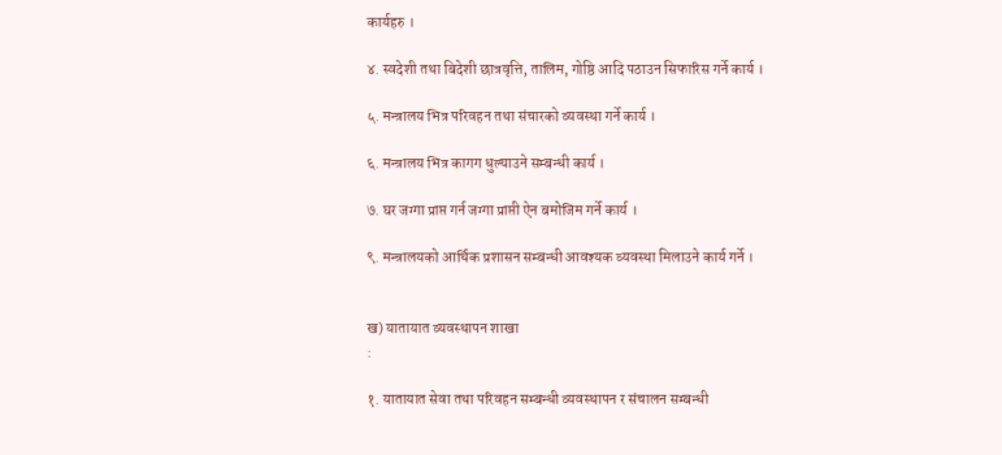कार्यहरु ।

४. स्वदेशी तथा बिदेशी छात्रवृत्ति, तालिम, गोष्ठि आदि पठाउन सिफारिस गर्ने कार्य ।

५. मन्त्रालय भित्र परिवहन तथा संचारको व्यवस्था गर्ने कार्य ।

६. मन्त्रालय भित्र कागग धुल्याउने सम्बन्धी कार्य ।

७. घर जग्गा प्राप्त गर्न जग्गा प्राप्ती ऐन बमोजिम गर्ने कार्य ।

९. मन्त्रालयको आर्थिक प्रशासन सम्बन्धी आवश्यक व्यवस्था मिलाउने कार्य गर्ने ।


ख) यातायात व्यवस्थापन शाखा
:

१. यातायात सेवा तथा परिवहन सम्बन्धी व्यवस्थापन र संचालन सम्बन्धी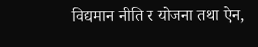विद्यमान नीति र योजना तथा ऐन,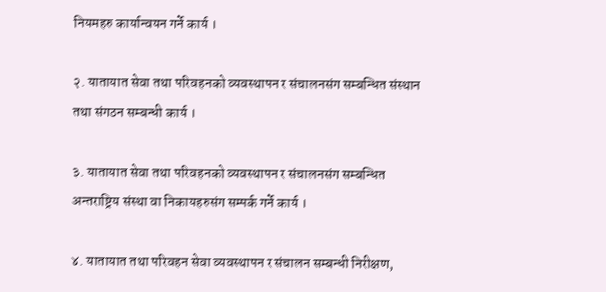नियमहरु कार्यान्वयन गर्ने कार्य ।

२. यातायात सेवा तथा परिवहनको व्यवस्थापन र संचालनसंग सम्बन्धित संस्थान तथा संगठन सम्बन्धी कार्य ।

३. यातायात सेवा तथा परिवहनको व्यवस्थापन र संचालनसंग सम्बन्धित अन्तराष्ट्रिय संस्था वा निकायहरुसंग सम्पर्क गर्ने कार्य ।

४. यातायात तथा परिवहन सेवा व्यवस्थापन र संचालन सम्बन्धी निरीक्षण,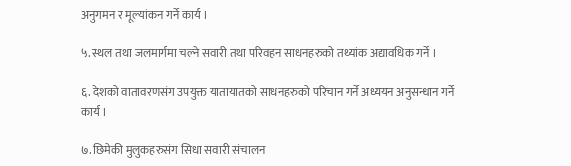अनुगमन र मूल्यांकन गर्ने कार्य ।

५. स्थल तथा जलमार्गमा चल्ने सवारी तथा परिवहन साधनहरुको तथ्यांक अद्यावधिक गर्ने ।

६. देशको वातावरणसंग उपयुक्त यातायातको साधनहरुको परिचान गर्ने अध्ययन अनुसन्धान गर्ने कार्य ।

७. छिमेकी मुलुकहरुसंग सिधा सवारी संचालन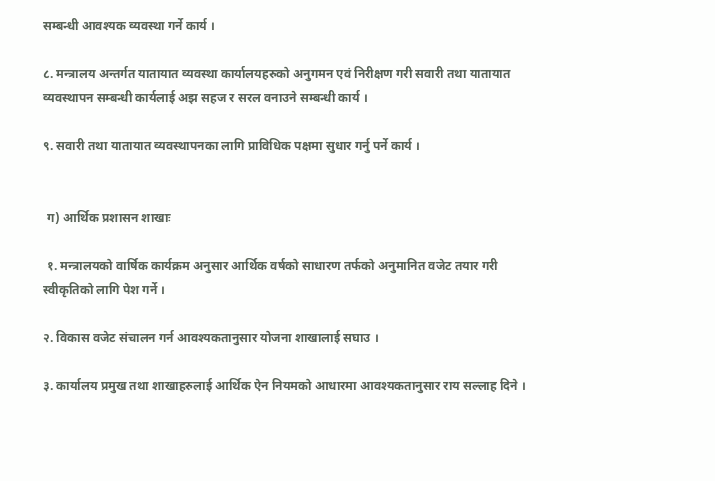सम्बन्धी आवश्यक व्यवस्था गर्ने कार्य ।

८. मन्त्रालय अन्तर्गत यातायात व्यवस्था कार्यालयहरुको अनुगमन एवं निरीक्षण गरी सवारी तथा यातायात व्यवस्थापन सम्बन्धी कार्यलाई अझ सहज र सरल वनाउने सम्बन्धी कार्य ।

९. सवारी तथा यातायात व्यवस्थापनका लागि प्राविधिक पक्षमा सुधार गर्नु पर्ने कार्य ।


 ग) आर्थिक प्रशासन शाखाः

 १. मन्त्रालयको वार्षिक कार्यक्रम अनुसार आर्थिक वर्षको साधारण तर्फको अनुमानित वजेट तयार गरी स्वीकृतिको लागि पेश गर्ने ।

२. विकास वजेट संचालन गर्न आवश्यकतानुसार योजना शाखालाई सघाउ ।

३. कार्यालय प्रमुख तथा शाखाहरुलाई आर्थिक ऐन नियमको आधारमा आवश्यकतानुसार राय सल्लाह दिने ।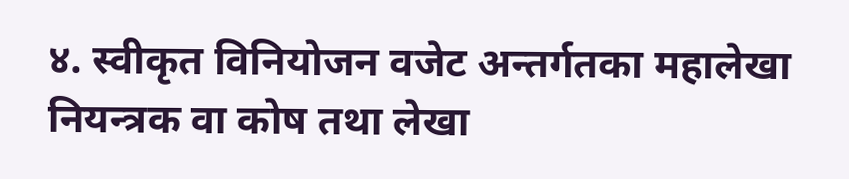४. स्वीकृत विनियोजन वजेट अन्तर्गतका महालेखा नियन्त्रक वा कोष तथा लेखा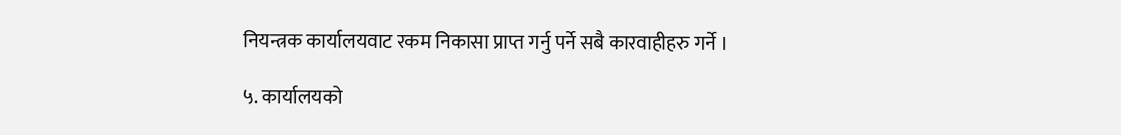नियन्त्रक कार्यालयवाट रकम निकासा प्राप्त गर्नु पर्ने सबै कारवाहीहरु गर्ने ।

५. कार्यालयको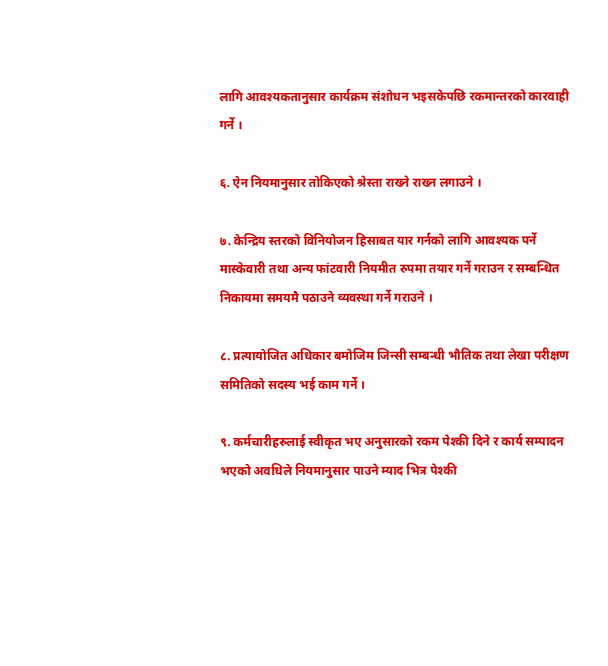लागि आवश्यकतानुसार कार्यक्रम संशोधन भइसकेपछि रकमान्तरको कारवाही गर्ने ।

६. ऐन नियमानुसार तोकिएको श्रेस्ता राख्ने राख्न लगाउने ।

७. केन्द्रिय स्तरको विनियोजन हिसाबत यार गर्नको लागि आवश्यक पर्ने मास्केवारी तथा अन्य फांटवारी नियमीत रुपमा तयार गर्ने गराउन र सम्बन्धित निकायमा समयमै पठाउने व्यवस्था गर्ने गराउने ।

८. प्रत्यायोजित अधिकार बमोजिम जिन्सी सम्बन्धी भौतिक तथा लेखा परीक्षण समितिको सदस्य भई काम गर्ने ।

९. कर्मचारीहरुलाई स्वीकृत भए अनुसारको रकम पेश्की दिने र कार्य सम्पादन भएको अवधिले नियमानुसार पाउने म्याद भित्र पेश्की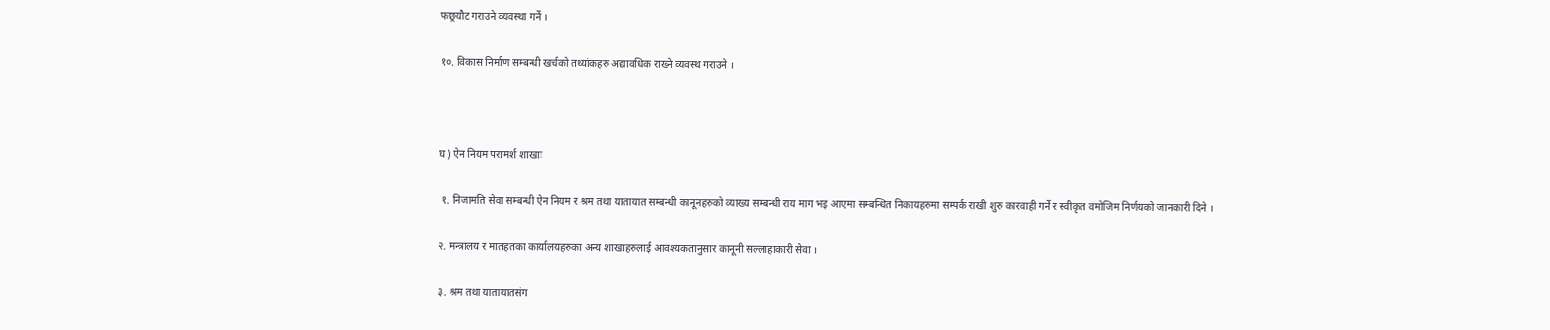फछ्र्यौट गराउने व्यवस्था गर्ने ।

१०. विकास निर्माण सम्बन्धी खर्चको तथ्यांकहरु अद्यावधिक राख्ने व्यवस्थ गराउने ।



घ) ऐन नियम परामर्श शाखाः

 १. निजामति सेवा सम्बन्धी ऐन नियम र श्रम तथा यातायात सम्बन्धी कानूनहरुको व्याख्य सम्बन्धी राय माग भइ आएमा सम्बन्धित निकायहरुमा सम्पर्क राखी शुरु कारवाही गर्ने र स्वीकृत वमोजिम निर्णयको जानकारी दिने ।

२. मन्त्रालय र मातहतका कार्यालयहरुका अन्य शाखाहरुलाई आवश्यकतानुसार कानूनी सल्लाहाकारी सेवा ।

३. श्रम तथा यातायातसंग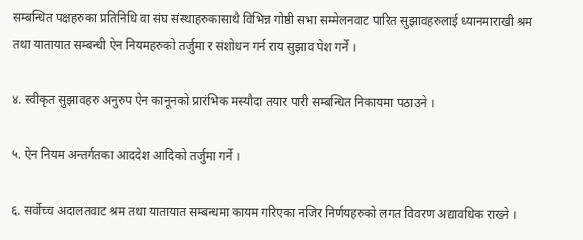सम्बन्धित पक्षहरुका प्रतिनिधि वा संघ संस्थाहरुकासाथै विभिन्न गोष्ठी सभा सम्मेलनवाट पारित सुझावहरुलाई ध्यानमाराखी श्रम तथा यातायात सम्बन्धी ऐन नियमहरुको तर्जुमा र संशोधन गर्न राय सुझाव पेश गर्ने ।

४. स्वीकृत सुझावहरु अनुरुप ऐन कानूनको प्रारंभिक मस्यौदा तयार पारी सम्बन्धित निकायमा पठाउने ।

५. ऐन नियम अन्तर्गतका आददेश आदिको तर्जुमा गर्ने ।

६. सर्वोच्च अदालतवाट श्रम तथा यातायात सम्बन्धमा कायम गरिएका नजिर निर्णयहरुको लगत विवरण अद्यावधिक राख्ने ।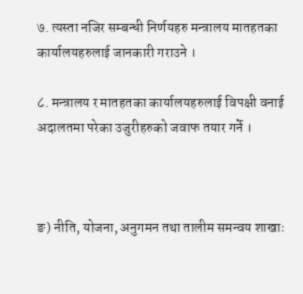७. त्यस्ता नजिर सम्बन्धी निर्णयहरु मन्त्रालय मातहतका कार्यालयहरुलाई जानकारी गराउने ।

८. मन्त्रालय र मातहतका कार्यालयहरुलाई विपक्षी वनाई अदालतमा परेका उजुरीहरुको जवाफ तयार गर्ने ।



ङ) नीति, योजना, अनुगमन तथा तालीम समन्वय शाखाः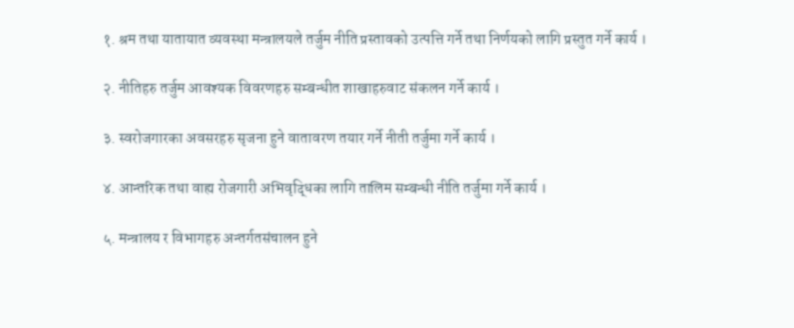१. श्रम तथा यातायात व्यवस्था मन्त्रालयले तर्जुम नीति प्रस्तावको उत्पत्ति गर्ने तथा निर्णयको लागि प्रस्तुत गर्ने कार्य ।

२. नीतिहरु तर्जुम आवश्यक विवरणहरु सम्बन्धीत शाखाहरुवाट संकलन गर्ने कार्य ।

३. स्वरोजगारका अवसरहरु सृजना हुने वातावरण तयार गर्ने नीती तर्जुमा गर्ने कार्य ।

४. आन्तरिक तथा वाह्य रोजगारी अभिवृद्धिका लागि तालिम सम्बन्धी नीति तर्जुमा गर्ने कार्य ।

५. मन्त्रालय र विभागहरु अन्तर्गतसंचालन हुने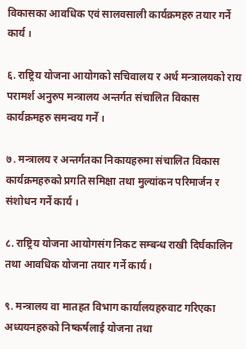विकासका आवधिक एवं सालवसाली कार्यक्रमहरु तयार गर्ने कार्य ।

६. राष्ट्रिय योजना आयोगको सचिवालय र अर्थ मन्त्रालयको राय परामर्श अनुरुप मन्त्रालय अन्तर्गत संचालित विकास कार्यक्रमहरु समन्वय गर्ने ।

७. मन्त्रालय र अन्तर्गतका निकायहरुमा संचालित विकास कार्यक्रमहरुको प्रगति समिक्षा तथा मुल्यांकन परिमार्जन र संशोधन गर्ने कार्य ।

८. राष्ट्रिय योजना आयोगसंग निकट सम्बन्ध राखी दिर्घकालिन तथा आवधिक योजना तयार गर्ने कार्य ।

९. मन्त्रालय वा मातहत विभाग कार्यालयहरुवाट गरिएका अध्ययनहरुको निष्कर्षलाई योजना तथा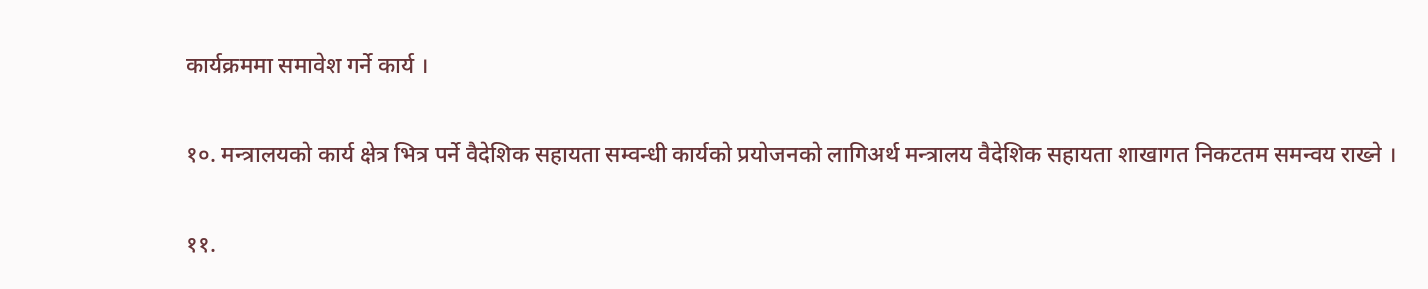कार्यक्रममा समावेश गर्ने कार्य ।

१०. मन्त्रालयको कार्य क्षेत्र भित्र पर्ने वैदेशिक सहायता सम्वन्धी कार्यको प्रयोजनको लागिअर्थ मन्त्रालय वैदेशिक सहायता शाखागत निकटतम समन्वय राख्ने ।

११.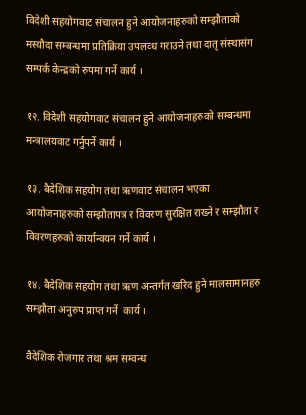विदेशी सहयोगवाट संचालन हुने आयोजनाहरुको सम्झौताको मस्यौदा सम्बन्धमा प्रतिक्रिया उपलव्ध गराउने तथा दातृ संस्थासंग सम्पर्क केन्द्रको रुपमा गर्ने कार्य ।

१२. विदेशी सहयोगवाट संचालन हुने आयोजनाहरुको सम्बन्धमा मन्त्रालयवाट गर्नुपर्ने कार्य ।

१३. बैदेशिक सहयोग तथा ऋणवाट संचालन भएका आयोजनाहरुको सम्झौतापत्र र विवरण सुरक्षित राख्ने र सम्झौता र विवरणहरुको कार्यान्वयन गर्ने कार्य ।

१४. बैदेशिक सहयोग तथा ऋण अन्तर्गत खरिद हुने मालसामानहरु सम्झौता अनुरुप प्राप्त गर्ने  कार्य ।

वैदेशिक रोजगार तथा श्रम सम्वन्ध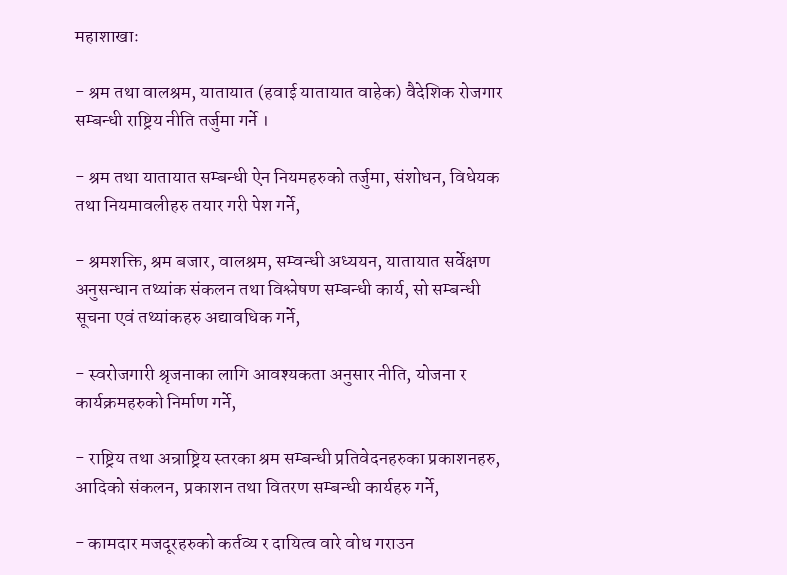महाशाखाः

- श्रम तथा वालश्रम, यातायात (हवाई यातायात वाहेक) वैदेशिक रोजगार सम्बन्धी राष्ट्रिय नीति तर्जुमा गर्ने ।

- श्रम तथा यातायात सम्बन्धी ऐन नियमहरुको तर्जुमा, संशोधन, विधेयक तथा नियमावलीहरु तयार गरी पेश गर्ने,

- श्रमशक्ति, श्रम बजार, वालश्रम, सम्वन्धी अध्ययन, यातायात सर्वेक्षण अनुसन्धान तथ्यांक संकलन तथा विश्लेषण सम्बन्धी कार्य, सो सम्बन्धी सूचना एवं तथ्यांकहरु अद्यावधिक गर्ने,

- स्वरोजगारी श्रृजनाका लागि आवश्यकता अनुसार नीति, योजना र कार्यक्रमहरुको निर्माण गर्ने,

- राष्ट्रिय तथा अन्राष्ट्रिय स्तरका श्रम सम्बन्धी प्रतिवेदनहरुका प्रकाशनहरु, आदिको संकलन, प्रकाशन तथा वितरण सम्बन्धी कार्यहरु गर्ने,

- कामदार मजदूरहरुको कर्तव्य र दायित्व वारे वोध गराउन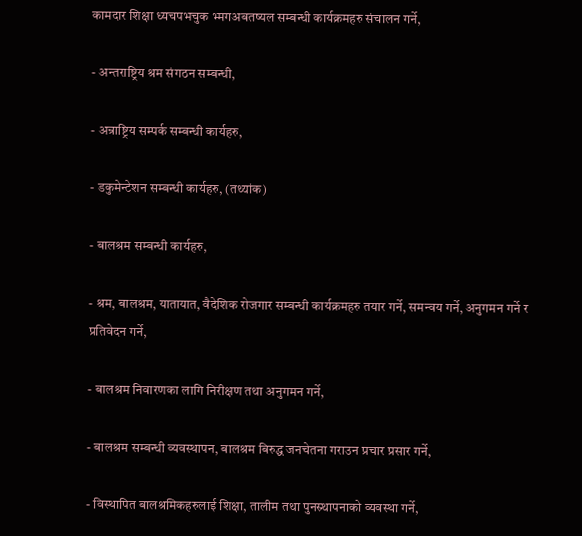कामदार शिक्षा ध्यचपभचुक भ्मगअबतष्यल सम्बन्धी कार्यक्रमहरु संचालन गर्ने,

- अन्तराष्ट्रिय श्रम संगठन सम्बन्धी,

- अन्राष्ट्रिय सम्पर्क सम्बन्धी कार्यहरु,

- डकुमेन्टेशन सम्बन्धी कार्यहरु, (तथ्यांक)

- बालश्रम सम्बन्धी कार्यहरु,

- श्रम, बालश्रम, यातायात, वैदेशिक रोजगार सम्बन्धी कार्यक्रमहरु तयार गर्ने, समन्वय गर्ने, अनुगमन गर्ने र प्रतिवेदन गर्ने,

- बालश्रम निवारणका लागि निरीक्षण तथा अनुगमन गर्ने,

- बालश्रम सम्बन्धी व्यवस्थापन, बालश्रम बिरुद्ध जनचेतना गराउन प्रचार प्रसार गर्ने,

- विस्थापित बालश्रमिकहरुलाई शिक्षा, तालीम तथा पुनस्र्थापनाको व्यवस्था गर्ने,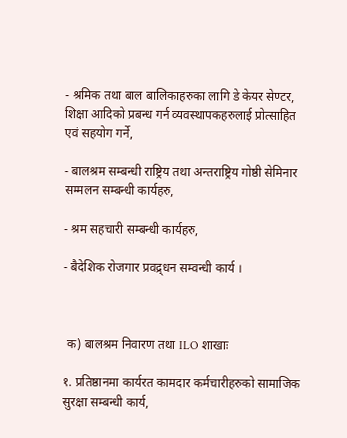- श्रमिक तथा बाल बालिकाहरुका लागि डे केयर सेण्टर, शिक्षा आदिको प्रबन्ध गर्न व्यवस्थापकहरुलाई प्रोत्साहित एवं सहयोग गर्ने,

- बालश्रम सम्बन्धी राष्ट्रिय तथा अन्तराष्ट्रिय गोष्ठी सेमिनार सम्मलन सम्बन्धी कार्यहरु,

- श्रम सहचारी सम्बन्धी कार्यहरु,

- बैदेशिक रोजगार प्रवद्र्धन सम्वन्धी कार्य ।



 क) बालश्रम निवारण तथा ILO शाखाः

१. प्रतिष्ठानमा कार्यरत कामदार कर्मचारीहरुको सामाजिक सुरक्षा सम्बन्धी कार्य,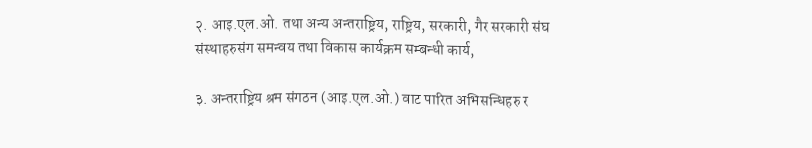२. आइ.एल.ओ. तथा अन्य अन्तराष्ट्रिय, राष्ट्रिय, सरकारी, गैर सरकारी संघ संस्थाहरुसंग समन्वय तथा विकास कार्यक्रम सम्बन्धी कार्य,

३. अन्तराष्ट्रिय श्रम संगठन (आइ.एल.ओ.) वाट पारित अभिसन्धिहरु र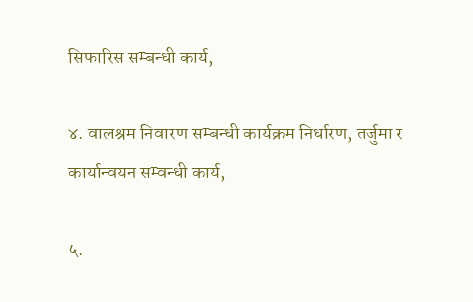सिफारिस सम्बन्धी कार्य,

४. वालश्रम निवारण सम्बन्धी कार्यक्रम निर्धारण, तर्जुमा र कार्यान्वयन सम्वन्धी कार्य,

५.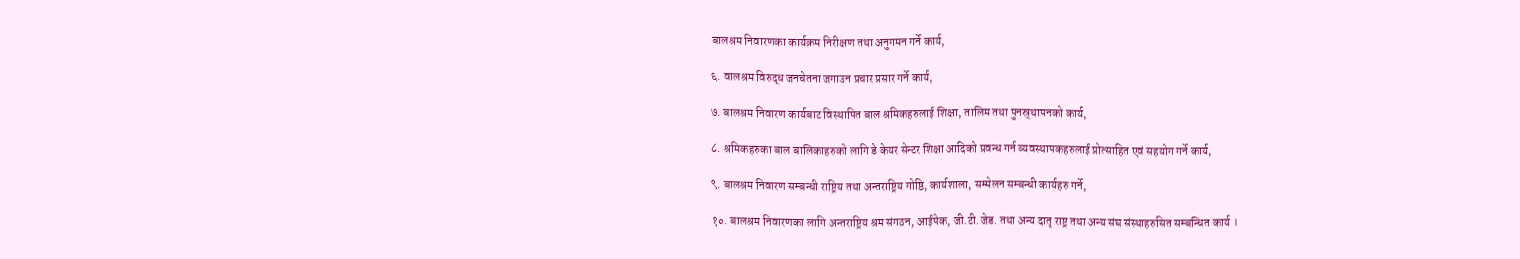बालश्रम निवारणका कार्यक्रम निरीक्षण तथा अनुगमन गर्ने कार्य,

६. वालश्रम विरुद्ध जनचेतना जगाउन प्रचार प्रसार गर्ने कार्य,

७. बालश्रम निवारण कार्यबाट विस्थापित बाल श्रमिकहरुलाई शिक्षा, तालिम तथा पुनस्र्थापनको कार्य,

८. श्रमिकहरुका बाल बालिकाहरुको लागि डे केयर सेन्टर शिक्षा आदिको प्रवन्ध गर्न व्यवस्थापकहरुलाई प्रोत्साहित एवं सहयोग गर्ने कार्य,

९. बालश्रम निवारण सम्बन्धी राष्ट्रिय तथा अन्तराष्ट्रिय गोष्ठि, कार्यशाला, सम्मेलन सम्बन्धी कार्यहरु गर्ने,

१०. बालश्रम निवारणका लागि अन्तराष्ट्रिय श्रम संगठन, आईपेक, जी.टी.जेड. तथा अन्य दातृ राष्ट्र तथा अन्य संघ संस्थाहरुसित सम्बन्धित कार्य ।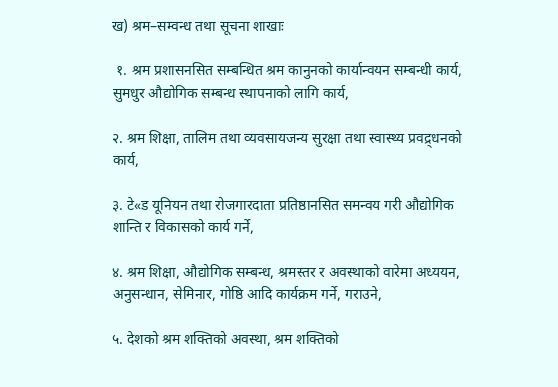ख) श्रम–सम्वन्ध तथा सूचना शाखाः

 १. श्रम प्रशासनसित सम्बन्धित श्रम कानुनको कार्यान्वयन सम्बन्धी कार्य, सुमधुर औद्योगिक सम्बन्ध स्थापनाको लागि कार्य,

२. श्रम शिक्षा, तालिम तथा व्यवसायजन्य सुरक्षा तथा स्वास्थ्य प्रवद्र्धनको कार्य,

३. टे«ड यूनियन तथा रोजगारदाता प्रतिष्ठानसित समन्वय गरी औद्योगिक शान्ति र विकासको कार्य गर्ने,

४. श्रम शिक्षा, औद्योगिक सम्बन्ध, श्रमस्तर र अवस्थाको वारेमा अध्ययन, अनुसन्धान, सेमिनार, गोष्ठि आदि कार्यक्रम गर्ने, गराउने,

५. देशको श्रम शक्तिको अवस्था, श्रम शक्तिको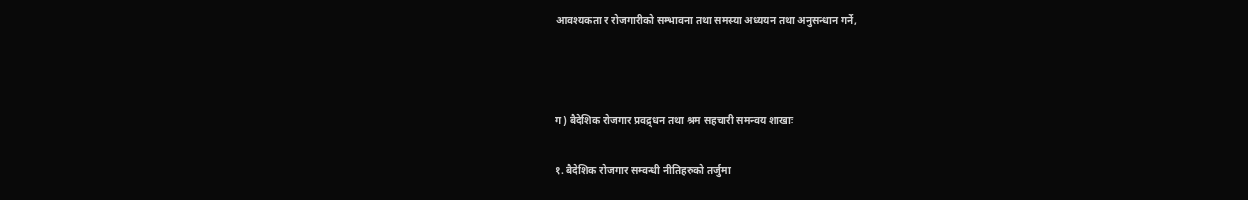आवश्यकता र रोजगारीको सम्भावना तथा समस्या अध्ययन तथा अनुसन्धान गर्ने,



ग) बैदेशिक रोजगार प्रवद्र्धन तथा श्रम सहचारी समन्वय शाखाः

१. बैदेशिक रोजगार सम्वन्धी नीतिहरुको तर्जुमा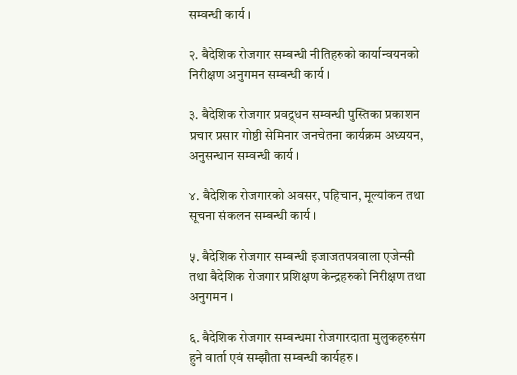सम्वन्धी कार्य ।

२. बैदेशिक रोजगार सम्बन्धी नीतिहरुको कार्यान्वयनको निरीक्षण अनुगमन सम्बन्धी कार्य ।

३. बैदेशिक रोजगार प्रवद्र्धन सम्वन्धी पुस्तिका प्रकाशन प्रचार प्रसार गोष्ठी सेमिनार जनचेतना कार्यक्रम अध्ययन, अनुसन्धान सम्वन्धी कार्य ।

४. बैदेशिक रोजगारको अवसर, पहिचान, मूल्यांकन तथा सूचना संकलन सम्बन्धी कार्य ।

५. बैदेशिक रोजगार सम्बन्धी इजाजतपत्रवाला एजेन्सी तथा बैदेशिक रोजगार प्रशिक्षण केन्द्रहरुको निरीक्षण तथा अनुगमन ।

६. बैदेशिक रोजगार सम्बन्धमा रोजगारदाता मुलुकहरुसंग हुने वार्ता एवं सम्झौता सम्बन्धी कार्यहरु ।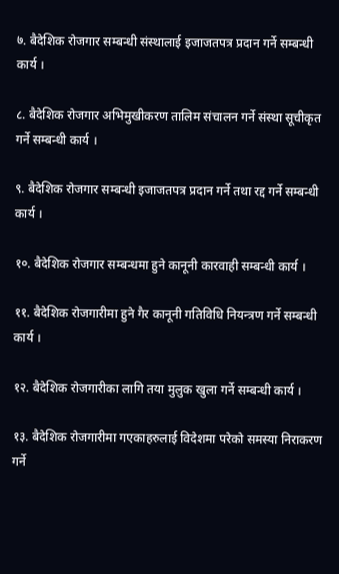७. बैदेशिक रोजगार सम्बन्धी संस्थालाई इजाजतपत्र प्रदान गर्ने सम्बन्धी कार्य ।

८. बैदेशिक रोजगार अभिमुखीकरण तालिम संचालन गर्ने संस्था सूचीकृत गर्ने सम्बन्धी कार्य ।

९. बैदेशिक रोजगार सम्बन्धी इजाजतपत्र प्रदान गर्ने तथा रद्द गर्ने सम्बन्धी कार्य ।

१०. बैदेशिक रोजगार सम्बन्धमा हुने कानूनी कारवाही सम्बन्धी कार्य ।

११. बैदेशिक रोजगारीमा हुने गैर कानूनी गतिविधि नियन्त्रण गर्ने सम्बन्धी कार्य ।

१२. बैदेशिक रोजगारीका लागि तया मुलुक खुला गर्ने सम्बन्धी कार्य ।

१३. बैदेशिक रोजगारीमा गएकाहरुलाई विदेशमा परेको समस्या निराकरण गर्ने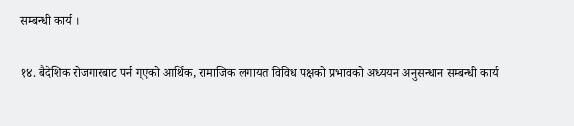सम्बन्धी कार्य ।

१४. बैदेशिक रोजगारबाट पर्न ग्एको आर्थिक, रामाजिक लगायत विविध पक्षको प्रभावको अध्ययन अनुसन्धान सम्बन्धी कार्य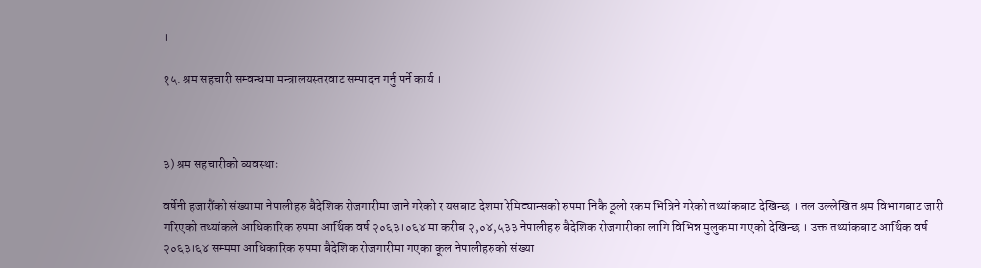।

१५. श्रम सहचारी सम्वन्धमा मन्त्रालयस्तरवाट सम्पादन गर्नु पर्ने कार्य ।



३) श्रम सहचारीको व्यवस्थाः

वर्षेनी हजारौंको संख्यामा नेपालीहरु बैदेशिक रोजगारीमा जाने गरेको र यसबाट देशमा रेमिट्यान्सको रुपमा निकै ठूलो रकम भित्रिने गरेको तथ्यांकबाट देखिन्छ । तल उल्लेखित श्रम विभागबाट जारी गरिएको तथ्यांकले आधिकारिक रुपमा आर्थिक वर्ष २०६३।०६४ मा करीब २,०४,५३३ नेपालीहरु बैदेशिक रोजगारीका लागि विभिन्न मुलुकमा गएको देखिन्छ । उक्त तथ्यांकबाट आर्थिक वर्ष २०६३।६४ सम्ममा आधिकारिक रुपमा बैदेशिक रोजगारीमा गएका कूल नेपालीहरुको संख्या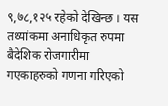९,७८,१२५ रहेको देखिन्छ । यस तथ्यांकमा अनाधिकृत रुपमा बैदेशिक रोजगारीमा गएकाहरुको गणना गरिएको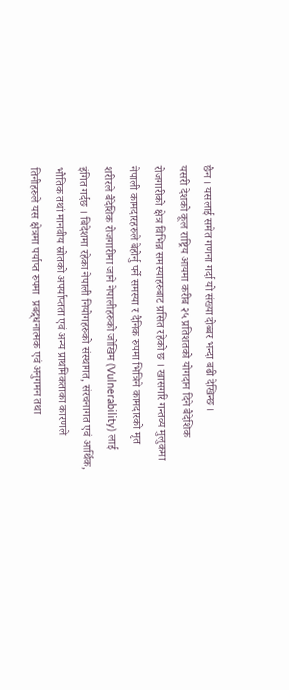छैन । यसलाई समेत गणना गर्दा यो संख्या दोब्बर भन्दा बढी देखिन्छ ।
यसरी देशको कूल राष्ट्रिय आयमा करीब २५ प्रतिशतको योगदान दिने बैदेशिक रोजगारीको क्षेत्र विभिन्न समस्याहरुबाट ग्रसित रहेको छ । खासगरि गन्तव्य मुलुकमा नेपाली कामदारहरुले बेहोर्नु पर्ने समस्या र दैनिक रुपमा भित्रिने कामदारको मृत शरीरले बैदेशिक रोजगारीमा जाने नेपालीहरुको जोखिम (Vulnerability) लाई इंगित गर्दछ । बिदेशमा रहेका नेपाली नियोगहरुको संस्थागत, संरचनागत एवं आर्थिक, भौतिक तथां मानवीय स्रोतको अपर्याप्तता एवं अन्य प्राथमिकताका कारणले तिनीहरुले यस क्षेत्रमा पर्याप्त रुपमा  प्रबद्र्धनात्मक एवं अनुगमन तथा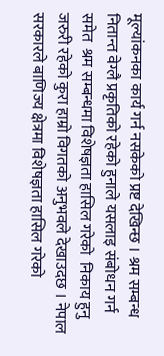मूल्यांकनका कार्य गर्न नसकेको प्रष्ट देखिन्छ । श्रम सम्बन्ध नितान्त वेग्लै प्रकृतिको रहेको हुनाले यसलाइ संबोधन गर्न समेत  श्रम सम्बन्धमा विशेषज्ञता हासिल गरेको  निकाय हुनु जरुरी रहेको कुरा हाम्रो विगतको अनुभवले देखाउदछ । नेपाल सरकारले बाणिज्य क्षेत्रमा विशेषज्ञता हासिल गरेको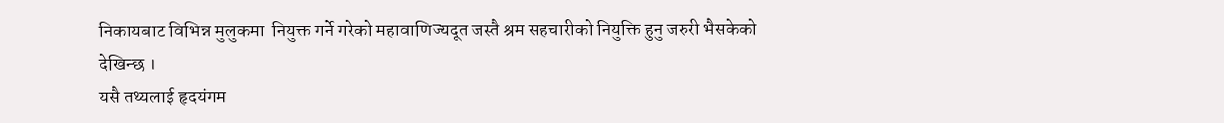निकायबाट विभिन्न मुलुकमा  नियुक्त गर्ने गरेको महावाणिज्यदूत जस्तै श्रम सहचारीको नियुक्ति हुनु जरुरी भैसकेको देखिन्छ ।
यसै तथ्यलाई हृदयंगम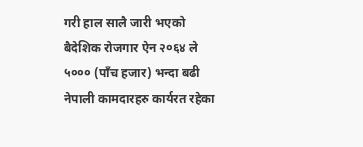गरी हाल सालै जारी भएको बैदेशिक रोजगार ऐन २०६४ ले ५००० (पाँच हजार) भन्दा बढी नेपाली कामदारहरु कार्यरत रहेका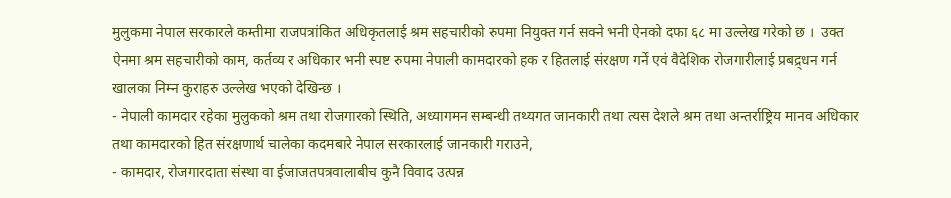मुलुकमा नेपाल सरकारले कम्तीमा राजपत्रांकित अधिकृतलाई श्रम सहचारीको रुपमा नियुक्त गर्न सक्ने भनी ऐनको दफा ६८ मा उल्लेख गरेको छ ।  उक्त ऐनमा श्रम सहचारीको काम, कर्तव्य र अधिकार भनी स्पष्ट रुपमा नेपाली कामदारको हक र हितलाई संरक्षण गर्ने एवं वैदेशिक रोजगारीलाई प्रबद्र्धन गर्न खालका निम्न कुराहरु उल्लेख भएको देखिन्छ ।
- नेपाली कामदार रहेका मुलुकको श्रम तथा रोजगारको स्थिति, अध्यागमन सम्बन्धी तथ्यगत जानकारी तथा त्यस देशले श्रम तथा अन्तर्राष्ट्रिय मानव अधिकार तथा कामदारको हित संरक्षणार्थ चालेका कदमबारे नेपाल सरकारलाई जानकारी गराउने,
- कामदार, रोजगारदाता संस्था वा ईजाजतपत्रवालाबीच कुनै विवाद उत्पन्न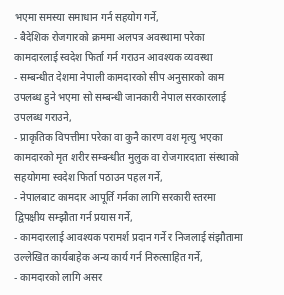भएमा समस्या समाधान गर्न सहयोग गर्ने,
- बैदेशिक रोजगारको क्रममा अलपत्र अवस्थामा परेका कामदारलाई स्वदेश फिर्ता गर्न गराउन आवश्यक व्यवस्था
- सम्बन्धीत देशमा नेपाली कामदारको सीप अनुसारको काम उपलब्ध हुने भएमा सो सम्बन्धी जानकारी नेपाल सरकारलाई उपलब्ध गराउने,
- प्राकृतिक विपत्तीमा परेका वा कुनै कारण वश मृत्यु भएका कामदारको मृत शरीर सम्बन्धीत मुलुक वा रोजगारदाता संस्थाको सहयोगमा स्वदेश फिर्ता पठाउन पहल गर्ने,
- नेपालबाट कामदार आपूर्ति गर्नका लागि सरकारी स्तरमा द्विपक्षीय सम्झौता गर्न प्रयास गर्ने,
- कामदारलाई आवश्यक परामर्श प्रदान गर्ने र निजलाई संझौतामा उल्लेखित कार्यबाहेक अन्य कार्य गर्न निरुत्साहित गर्ने,
- कामदारको लागि असर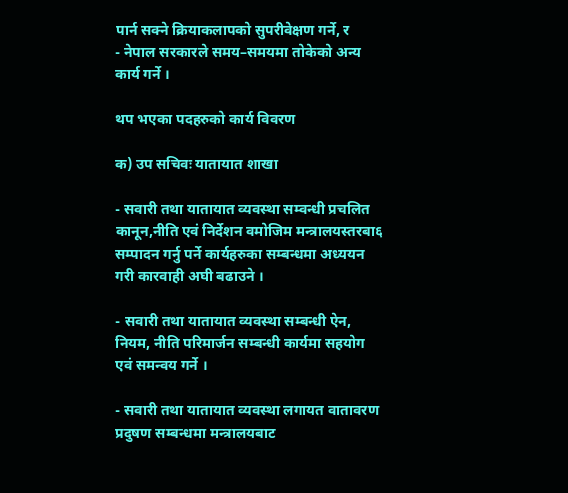पार्न सक्ने क्रियाकलापको सुपरीवेक्षण गर्ने, र
- नेपाल सरकारले समय–समयमा तोकेको अन्य कार्य गर्ने ।

थप भएका पदहरुको कार्य विवरण

क) उप सचिवः यातायात शाखा

- सवारी तथा यातायात व्यवस्था सम्वन्धी प्रचलित कानून,नीति एवं निर्देशन वमोजिम मन्त्रालयस्तरबा६ सम्पादन गर्नु पर्ने कार्यहरुका सम्बन्धमा अध्ययन गरी कारवाही अघी बढाउने ।

- सवारी तथा यातायात व्यवस्था सम्बन्धी ऐन, नियम, नीति परिमार्जन सम्बन्धी कार्यमा सहयोग एवं समन्वय गर्ने ।

- सवारी तथा यातायात व्यवस्था लगायत वातावरण प्रदुषण सम्बन्धमा मन्त्रालयबाट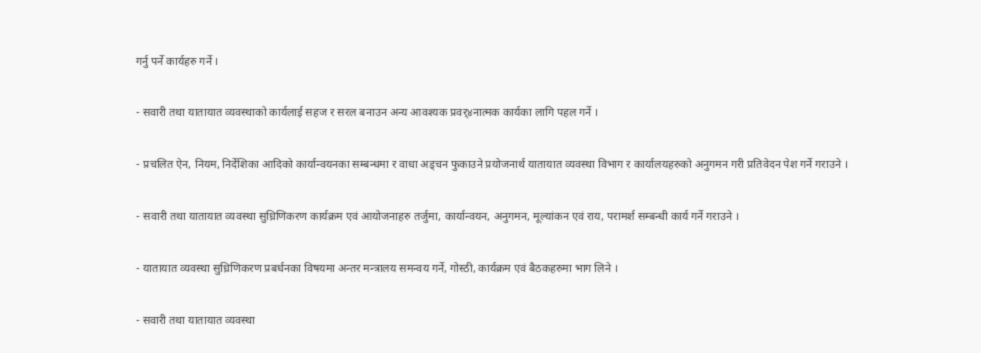गर्नु पर्ने कार्यहरु गर्ने ।

- सवारी तथा यातायात व्यवस्थाको कार्यलाई सहज र सरल बनाउन अन्य आवश्यक प्रवर्४नात्मक कार्यका लागि पहल गर्ने ।

- प्रचलित ऐन, नियम, निर्देशिका आदिको कार्यान्वयनका सम्बन्धमा र वाधा अड्चन फुकाउने प्रयोजनार्थ यातायात व्यवस्था विभाग र कार्यालयहरुको अनुगमन गरी प्रतिवेदन पेश गर्ने गराउने ।

- सवारी तथा यातायात व्यवस्था सुध्रिणिकरण कार्यक्रम एवं आयोजनाहरु तर्जुमा, कार्यान्वयन, अनुगमन, मूल्यांकन एवं राय, परामर्श सम्बन्धी कार्य गर्ने गराउने ।

- यातायात व्यवस्था सुध्रिणिकरण प्रबर्धनका विषयमा अन्तर मन्त्रालय समन्वय गर्ने, गोस्ठी, कार्यक्रम एवं बैठकहरुमा भाग लिने ।

- सवारी तथा यातायात व्यवस्था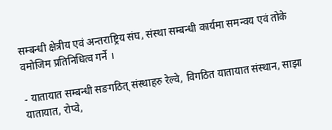सम्बन्धी क्षेत्रीय एवं अन्तराष्ट्रिय संघ, संस्था सम्बन्धी कार्यमा समन्वय एवं तोके वमोजिम प्रतिनिधित्व गर्ने ।

- यातायात सम्बन्धी सङगठित् संस्थाहरु रेल्वे, विगठित यातायात संस्थान, साझा यातायात, रोप्वे,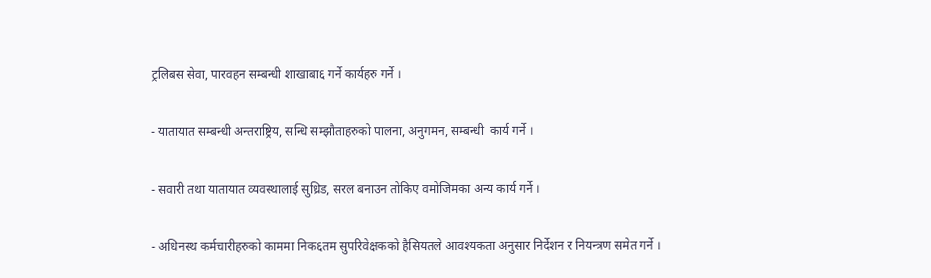ट्रलिबस सेवा, पारवहन सम्बन्धी शाखाबा६ गर्ने कार्यहरु गर्ने ।

- यातायात सम्बन्धी अन्तराष्ट्रिय, सन्धि सम्झौताहरुको पालना, अनुगमन, सम्बन्धी  कार्य गर्ने ।

- सवारी तथा यातायात व्यवस्थालाई सुध्रिड, सरल बनाउन तोकिए वमोजिमका अन्य कार्य गर्ने ।

- अधिनस्थ कर्मचारीहरुको काममा निक६तम सुपरिवेक्षकको हैसियतले आवश्यकता अनुसार निर्देशन र नियन्त्रण समेत गर्ने ।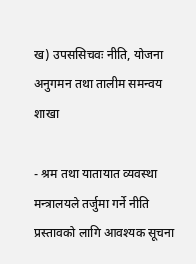ख) उपससिचवः नीति, योजना अनुगमन तथा तालीम समन्वय शाखा

- श्रम तथा यातायात व्यवस्था मन्त्रालयले तर्जुमा गर्ने नीति प्रस्तावको लागि आवश्यक सूचना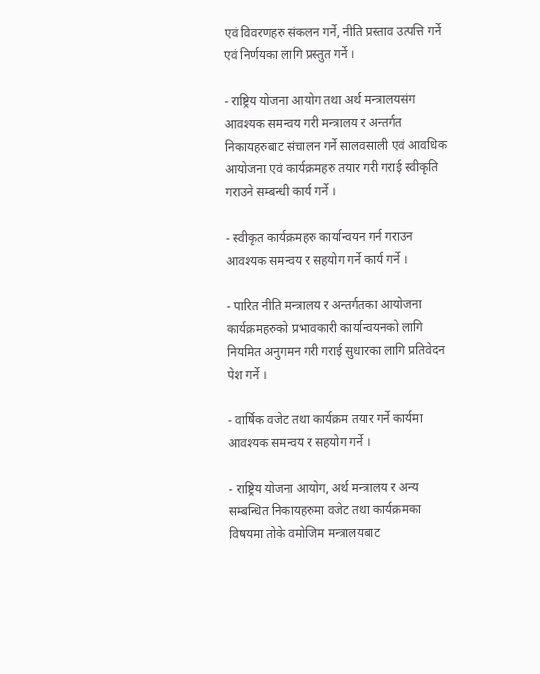एवं विवरणहरु संकलन गर्ने, नीति प्रस्ताव उत्पत्ति गर्ने एवं निर्णयका लागि प्रस्तुत गर्ने ।

- राष्ट्रिय योजना आयोग तथा अर्थ मन्त्रालयसंग आवश्यक समन्वय गरी मन्त्रालय र अन्तर्गत निकायहरुबाट संचालन गर्ने सालवसाली एवं आवधिक आयोजना एवं कार्यक्रमहरु तयार गरी गराई स्वीकृति गराउने सम्बन्धी कार्य गर्ने ।

- स्वीकृत कार्यक्रमहरु कार्यान्वयन गर्न गराउन आवश्यक समन्वय र सहयोग गर्ने कार्य गर्ने ।

- पारित नीति मन्त्रालय र अन्तर्गतका आयोजना कार्यक्रमहरुको प्रभावकारी कार्यान्वयनको लागि नियमित अनुगमन गरी गराई सुधारका लागि प्रतिवेदन पेश गर्ने ।

- वार्षिक वजेट तथा कार्यक्रम तयार गर्ने कार्यमा आवश्यक समन्वय र सहयोग गर्ने ।

- राष्ट्रिय योजना आयोग, अर्थ मन्त्रालय र अन्य सम्बन्धित निकायहरुमा वजेट तथा कार्यक्रमका विषयमा तोके वमोजिम मन्त्रालयबाट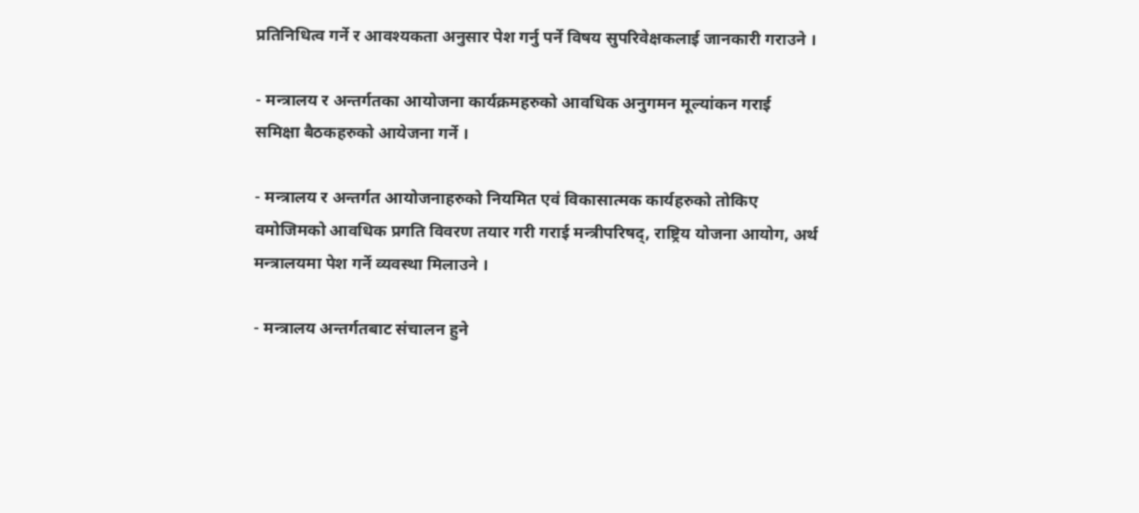प्रतिनिधित्व गर्ने र आवश्यकता अनुसार पेश गर्नु पर्ने विषय सुपरिवेक्षकलाई जानकारी गराउने ।

- मन्त्रालय र अन्तर्गतका आयोजना कार्यक्रमहरुको आवधिक अनुगमन मूल्यांकन गराई समिक्षा बैठकहरुको आयेजना गर्ने ।

- मन्त्रालय र अन्तर्गत आयोजनाहरुको नियमित एवं विकासात्मक कार्यहरुको तोकिए वमोजिमको आवधिक प्रगति विवरण तयार गरी गराई मन्त्रीपरिषद्, राष्ट्रिय योजना आयोग, अर्थ मन्त्रालयमा पेश गर्ने व्यवस्था मिलाउने ।

- मन्त्रालय अन्तर्गतबाट संचालन हुने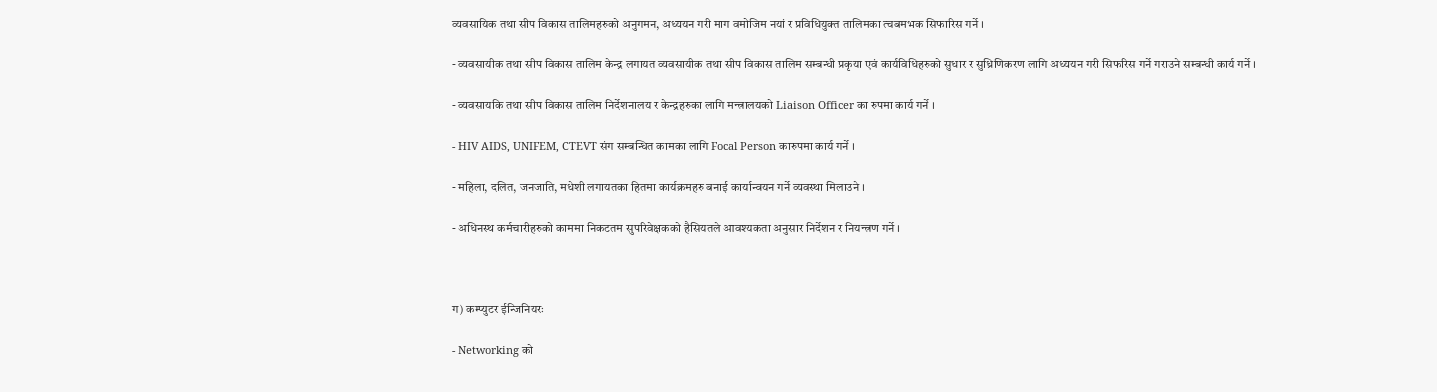व्यवसायिक तथा सीप विकास तालिमहरुको अनुगमन, अध्ययन गरी माग वमोजिम नयां र प्रविधियुक्त तालिमका त्चबमभक सिफारिस गर्ने ।

- व्यवसायीक तथा सीप विकास तालिम केन्द्र लगायत व्यवसायीक तथा सीप विकास तालिम सम्बन्धी प्रकृया एवं कार्यविधिहरुको सुधार र सुध्रिणिकरण लागि अध्ययन गरी सिफरिस गर्ने गराउने सम्बन्धी कार्य गर्ने ।

- व्यवसायकि तथा सीप विकास तालिम निर्देशनालय र केन्द्रहरुका लागि मन्त्रालयको Liaison Officer का रुपमा कार्य गर्ने ।

- HIV AIDS, UNIFEM, CTEVT संग सम्बन्धित कामका लागि Focal Person कारुपमा कार्य गर्ने ।

- महिला, दलित, जनजाति, मधेशी लगायतका हितमा कार्यक्रमहरु बनाई कार्यान्वयन गर्ने व्यवस्था मिलाउने ।

- अधिनस्थ कर्मचारीहरुको काममा निकटतम सुपरिवेक्षकको हैसियतले आवश्यकता अनुसार निर्देशन र नियन्त्रण गर्ने ।



ग) कम्प्युटर ईन्जिनियरः

- Networking को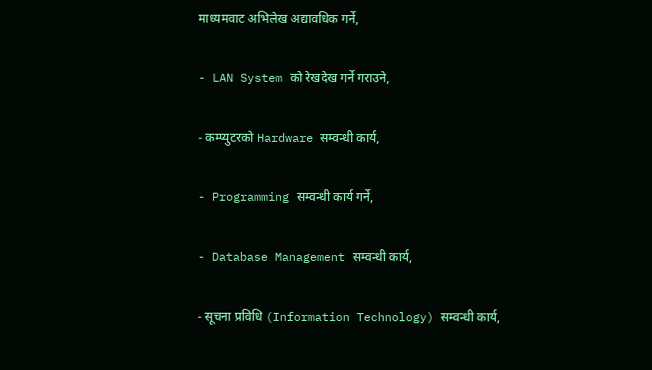माध्यमवाट अभिलेख अद्यावधिक गर्ने,

- LAN System को रेखदेख गर्ने गराउने,

- कम्प्युटरको Hardware सम्वन्धी कार्य,

- Programming सम्वन्धी कार्य गर्ने,

- Database Management सम्वन्धी कार्य,

- सूचना प्रविधि (Information Technology) सम्वन्धी कार्य,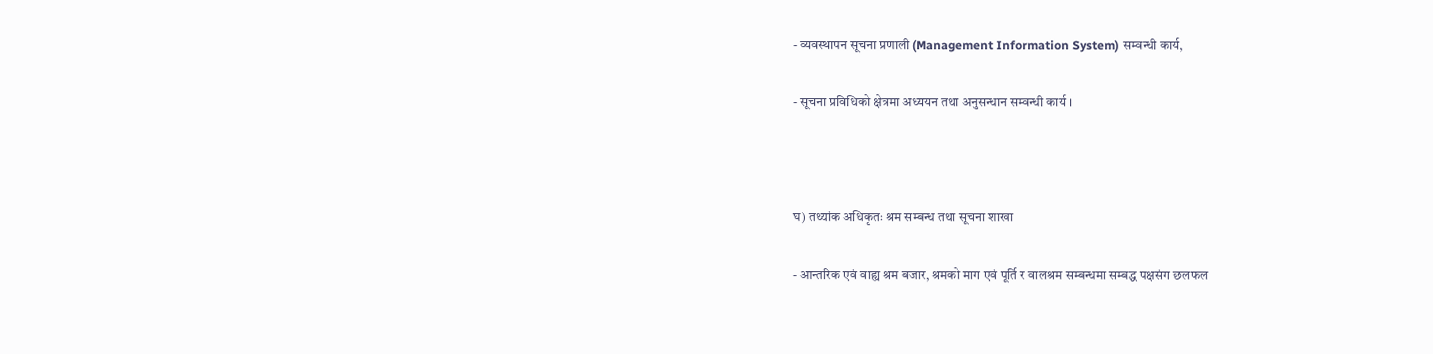- व्यवस्थापन सूचना प्रणाली (Management Information System) सम्वन्धी कार्य,

- सूचना प्रविधिको क्षेत्रमा अध्ययन तथा अनुसन्धान सम्वन्धी कार्य ।



घ) तथ्यांक अधिकृतः श्रम सम्बन्ध तथा सूचना शाखा

- आन्तरिक एवं वाह्य श्रम बजार, श्रमको माग एवं पूर्ति र वालश्रम सम्बन्धमा सम्बद्ध पक्षसंग छलफल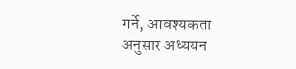गर्ने, आवश्यकता अनुसार अध्ययन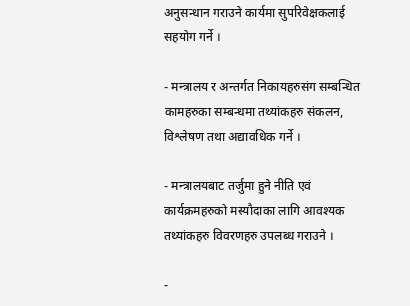अनुसन्धान गराउने कार्यमा सुपरिवेक्षकलाई सहयोग गर्ने ।

- मन्त्रालय र अन्तर्गत निकायहरुसंग सम्बन्धित कामहरुका सम्बन्धमा तथ्यांकहरु संकलन, विश्लेषण तथा अद्यावधिक गर्ने ।

- मन्त्रालयबाट तर्जुमा हुने नीति एवं कार्यक्रमहरुको मस्यौदाका लागि आवश्यक तथ्यांकहरु विवरणहरु उपलब्ध गराउने ।

-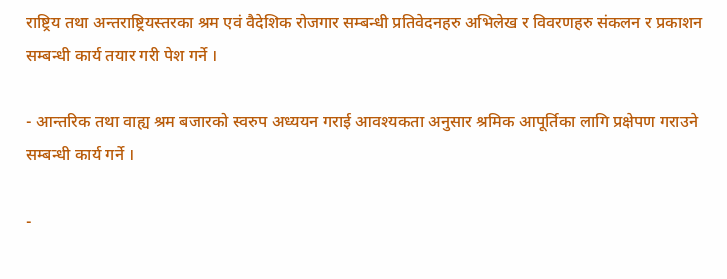राष्ट्रिय तथा अन्तराष्ट्रियस्तरका श्रम एवं वैदेशिक रोजगार सम्बन्धी प्रतिवेदनहरु अभिलेख र विवरणहरु संकलन र प्रकाशन सम्बन्धी कार्य तयार गरी पेश गर्ने ।

- आन्तरिक तथा वाह्य श्रम बजारको स्वरुप अध्ययन गराई आवश्यकता अनुसार श्रमिक आपूर्तिका लागि प्रक्षेपण गराउने सम्बन्धी कार्य गर्ने ।

-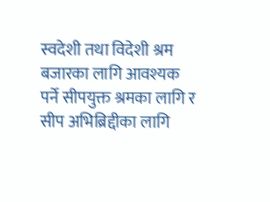स्वदेशी तथा विदेशी श्रम बजारका लागि आवश्यक पर्ने सीपयुक्त श्रमका लागि र सीप अभिब्रिद्दीका लागि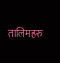तालिमहरु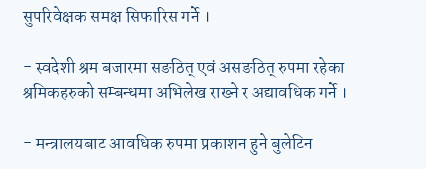सुपरिवेक्षक समक्ष सिफारिस गर्ने ।

- स्वदेशी श्रम बजारमा सङठित् एवं असङठित् रुपमा रहेका श्रमिकहरुको सम्बन्धमा अभिलेख राख्ने र अद्यावधिक गर्ने ।

- मन्त्रालयबाट आवधिक रुपमा प्रकाशन हुने बुलेटिन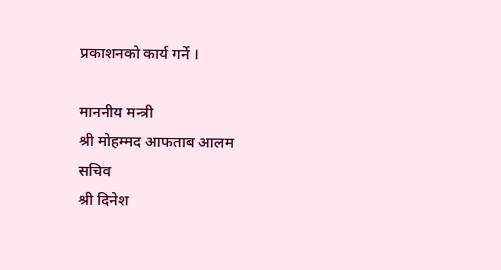प्रकाशनको कार्य गर्ने ।

माननीय मन्त्री
श्री मोहम्मद आफताब आलम
सचिव
श्री दिनेश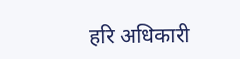हरि अधिकारी